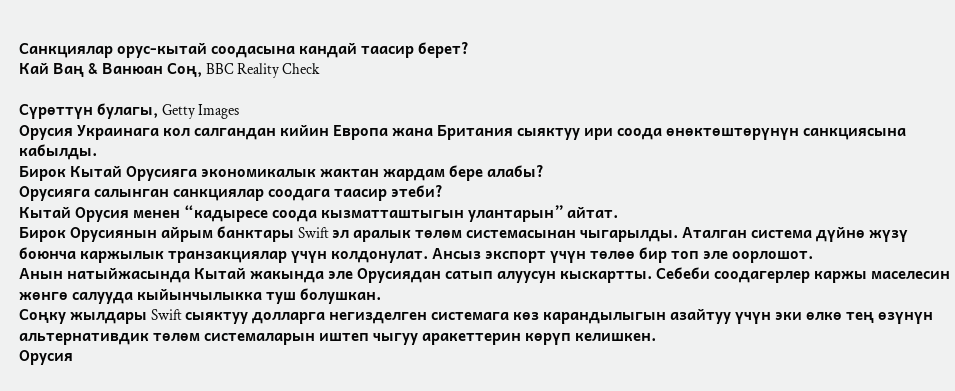Санкциялар орус-кытай соодасына кандай таасир берет?
Кай Ваң & Ванюан Соң, BBC Reality Check

Сүрөттүн булагы, Getty Images
Орусия Украинага кол салгандан кийин Европа жана Британия сыяктуу ири соода өнөктөштөрүнүн санкциясына кабылды.
Бирок Кытай Орусияга экономикалык жактан жардам бере алабы?
Орусияга салынган санкциялар соодага таасир этеби?
Кытай Орусия менен “кадыресе соода кызматташтыгын улантарын” айтат.
Бирок Орусиянын айрым банктары Swift эл аралык төлөм системасынан чыгарылды. Аталган система дүйнө жүзү боюнча каржылык транзакциялар үчүн колдонулат. Ансыз экспорт үчүн төлөө бир топ эле оорлошот.
Анын натыйжасында Кытай жакында эле Орусиядан сатып алуусун кыскартты. Себеби соодагерлер каржы маселесин жөнгө салууда кыйынчылыкка туш болушкан.
Соңку жылдары Swift сыяктуу долларга негизделген системага көз карандылыгын азайтуу үчүн эки өлкө тең өзүнүн альтернативдик төлөм системаларын иштеп чыгуу аракеттерин көрүп келишкен.
Орусия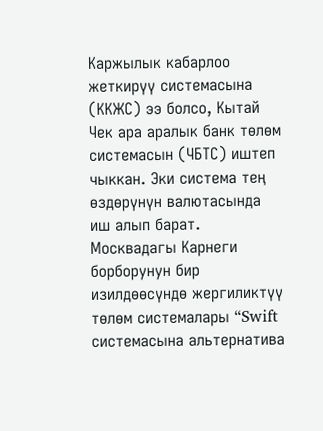Каржылык кабарлоо жеткирүү системасына (ККЖС) ээ болсо, Кытай Чек ара аралык банк төлөм системасын (ЧБТС) иштеп чыккан. Эки система тең өздөрүнүн валютасында иш алып барат.
Москвадагы Карнеги борборунун бир изилдөөсүндө жергиликтүү төлөм системалары “Swift системасына альтернатива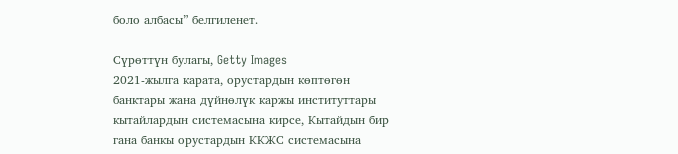боло албасы” белгиленет.

Сүрөттүн булагы, Getty Images
2021-жылга карата, орустардын көптөгөн банктары жана дүйнөлүк каржы институттары кытайлардын системасына кирсе, Кытайдын бир гана банкы орустардын ККЖС системасына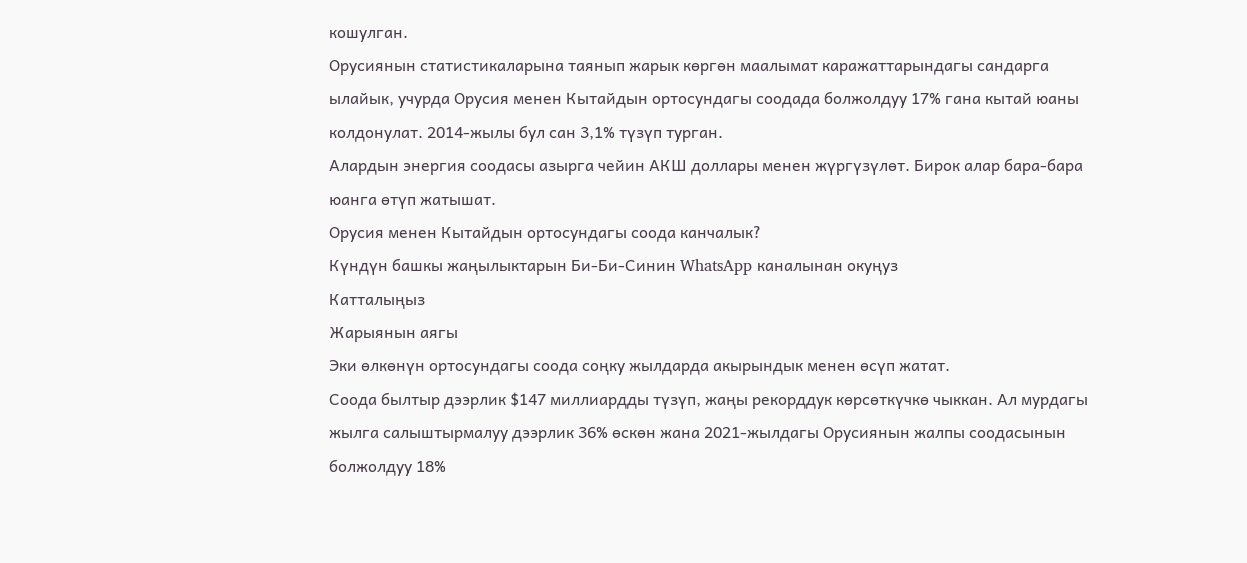кошулган.
Орусиянын статистикаларына таянып жарык көргөн маалымат каражаттарындагы сандарга ылайык, учурда Орусия менен Кытайдын ортосундагы соодада болжолдуу 17% гана кытай юаны колдонулат. 2014-жылы бул сан 3,1% түзүп турган.
Алардын энергия соодасы азырга чейин АКШ доллары менен жүргүзүлөт. Бирок алар бара-бара юанга өтүп жатышат.
Орусия менен Кытайдын ортосундагы соода канчалык?
Күндүн башкы жаңылыктарын Би-Би-Синин WhatsApp каналынан окуңуз
Катталыңыз
Жарыянын аягы
Эки өлкөнүн ортосундагы соода соңку жылдарда акырындык менен өсүп жатат.
Соода былтыр дээрлик $147 миллиардды түзүп, жаңы рекорддук көрсөткүчкө чыккан. Ал мурдагы жылга салыштырмалуу дээрлик 36% өскөн жана 2021-жылдагы Орусиянын жалпы соодасынын болжолдуу 18%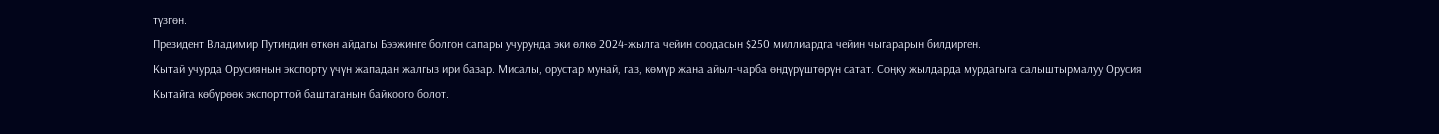түзгөн.
Президент Владимир Путиндин өткөн айдагы Бээжинге болгон сапары учурунда эки өлкө 2024-жылга чейин соодасын $250 миллиардга чейин чыгарарын билдирген.
Кытай учурда Орусиянын экспорту үчүн жападан жалгыз ири базар. Мисалы, орустар мунай, газ, көмүр жана айыл-чарба өндүрүштөрүн сатат. Соңку жылдарда мурдагыга салыштырмалуу Орусия Кытайга көбүрөөк экспорттой баштаганын байкоого болот.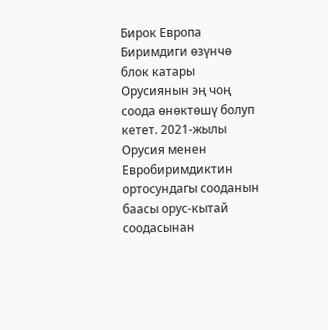Бирок Европа Биримдиги өзүнчө блок катары Орусиянын эң чоң соода өнөктөшү болуп кетет. 2021-жылы Орусия менен Евробиримдиктин ортосундагы сооданын баасы орус-кытай соодасынан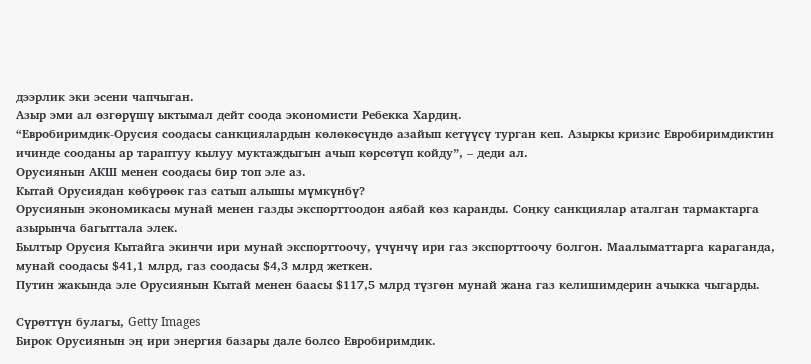дээрлик эки эсени чапчыган.
Азыр эми ал өзгөрүшү ыктымал дейт соода экономисти Ребекка Хардиң.
“Евробиримдик-Орусия соодасы санкциялардын көлөкөсүндө азайып кетүүсү турган кеп. Азыркы кризис Евробиримдиктин ичинде сооданы ар тараптуу кылуу муктаждыгын ачып көрсөтүп койду”, – деди ал.
Орусиянын АКШ менен соодасы бир топ эле аз.
Кытай Орусиядан көбүрөөк газ сатып алышы мүмкүнбү?
Орусиянын экономикасы мунай менен газды экспорттоодон аябай көз каранды. Соңку санкциялар аталган тармактарга азырынча багыттала элек.
Былтыр Орусия Кытайга экинчи ири мунай экспорттоочу, үчүнчү ири газ экспорттоочу болгон. Маалыматтарга караганда, мунай соодасы $41,1 млрд, газ соодасы $4,3 млрд жеткен.
Путин жакында эле Орусиянын Кытай менен баасы $117,5 млрд түзгөн мунай жана газ келишимдерин ачыкка чыгарды.

Сүрөттүн булагы, Getty Images
Бирок Орусиянын эң ири энергия базары дале болсо Евробиримдик.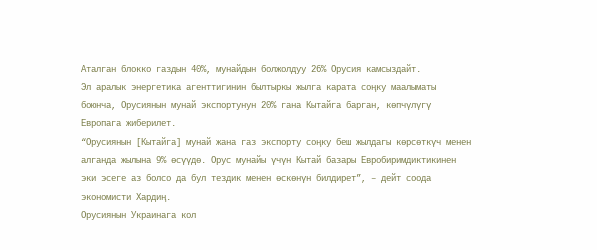Аталган блокко газдын 40%, мунайдын болжолдуу 26% Орусия камсыздайт.
Эл аралык энергетика агенттигинин былтыркы жылга карата соңку маалыматы боюнча, Орусиянын мунай экспортунун 20% гана Кытайга барган, көпчүлүгү Европага жиберилет.
“Орусиянын [Кытайга] мунай жана газ экспорту соңку беш жылдагы көрсөткүч менен алганда жылына 9% өсүүдө. Орус мунайы үчүн Кытай базары Евробиримдиктикинен эки эсеге аз болсо да бул тездик менен өскөнүн билдирет”, – дейт соода экономисти Хардиң.
Орусиянын Украинага кол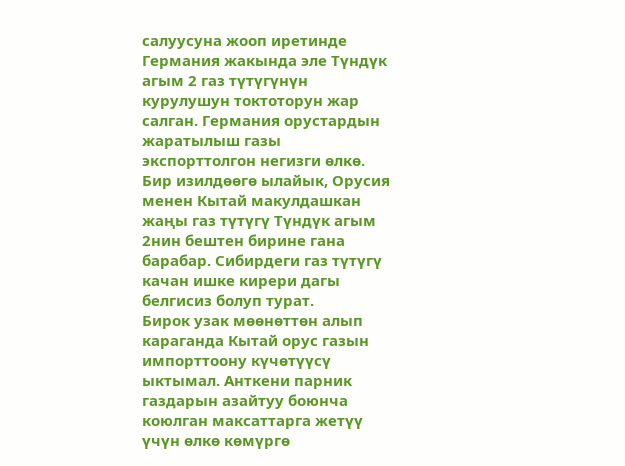салуусуна жооп иретинде Германия жакында эле Түндүк агым 2 газ түтүгүнүн курулушун токтоторун жар салган. Германия орустардын жаратылыш газы экспорттолгон негизги өлкө.
Бир изилдөөгө ылайык, Орусия менен Кытай макулдашкан жаңы газ түтүгү Түндүк агым 2нин бештен бирине гана барабар. Сибирдеги газ түтүгү качан ишке кирери дагы белгисиз болуп турат.
Бирок узак мөөнөттөн алып караганда Кытай орус газын импорттоону күчөтүүсү ыктымал. Анткени парник газдарын азайтуу боюнча коюлган максаттарга жетүү үчүн өлкө көмүргө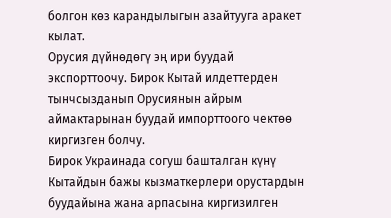болгон көз карандылыгын азайтууга аракет кылат.
Орусия дүйнөдөгү эң ири буудай экспорттоочу. Бирок Кытай илдеттерден тынчсызданып Орусиянын айрым аймактарынан буудай импорттоого чектөө киргизген болчу.
Бирок Украинада согуш башталган күнү Кытайдын бажы кызматкерлери орустардын буудайына жана арпасына киргизилген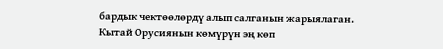бардык чектөөлөрдү алып салганын жарыялаган.
Кытай Орусиянын көмүрүн эң көп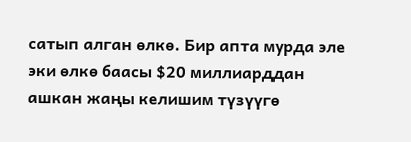сатып алган өлкө. Бир апта мурда эле эки өлкө баасы $20 миллиарддан ашкан жаңы келишим түзүүгө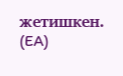жетишкен. (EA)